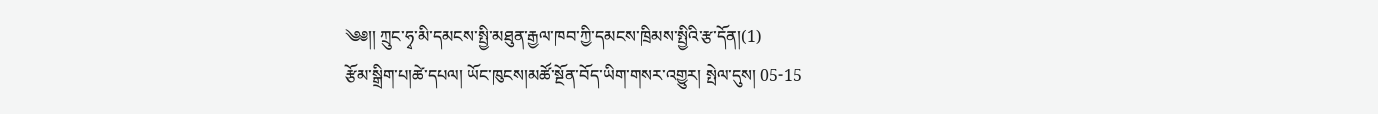༄༅།། ཀྲུང་ཧྭ་མི་དམངས་སྤྱི་མཐུན་རྒྱལ་ཁབ་ཀྱི་དམངས་ཁྲིམས་སྤྱིའི་རྩ་དོན།(1)
རྩོམ་སྒྲིག་པ།ཚེ་དཔལ། ཡོང་ཁུངས།མཚོ་སྔོན་བོད་ཡིག་གསར་འགྱུར། སྤེལ་དུས། 05-15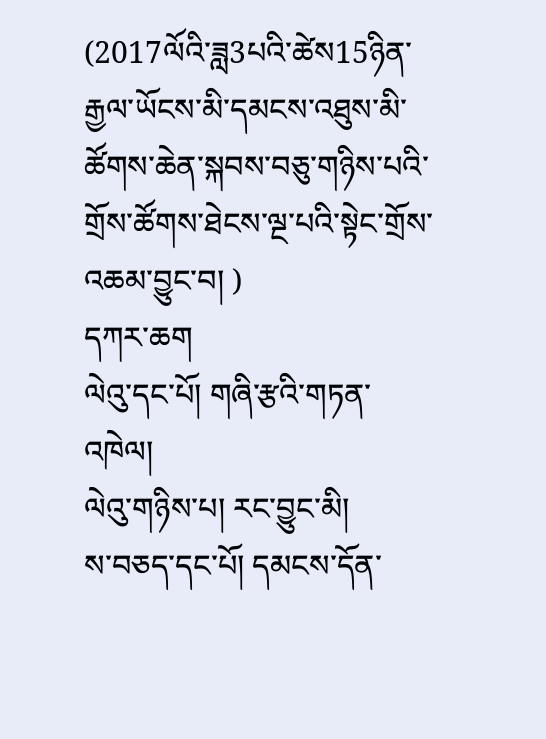(2017ལོའི་ཟླ3པའི་ཚེས15ཉིན་རྒྱལ་ཡོངས་མི་དམངས་འཐུས་མི་ཚོགས་ཆེན་སྐབས་བཅུ་གཉིས་པའི་གྲོས་ཚོགས་ཐེངས་ལྔ་པའི་སྟེང་གྲོས་འཆམ་བྱུང་བ། )
དཀར་ཆག
ལེའུ་དང་པོ། གཞི་རྩའི་གཏན་འཁེལ།
ལེའུ་གཉིས་པ། རང་བྱུང་མི།
ས་བཅད་དང་པོ། དམངས་དོན་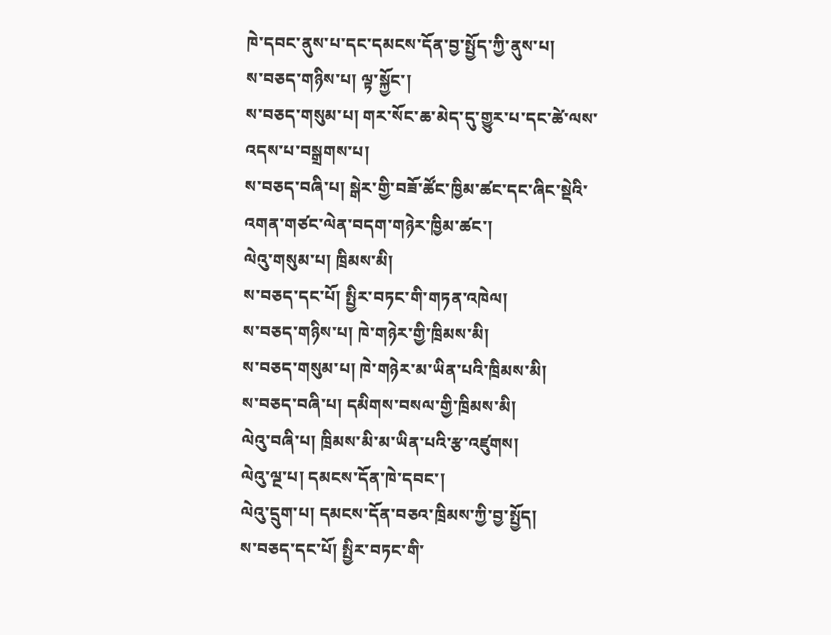ཁེ་དབང་ནུས་པ་དང་དམངས་དོན་བྱ་སྤྱོད་ཀྱི་ནུས་པ།
ས་བཅད་གཉིས་པ། ལྟ་སྐྱོང་།
ས་བཅད་གསུམ་པ། གར་སོང་ཆ་མེད་དུ་གྱུར་པ་དང་ཚེ་ལས་འདས་པ་བསྒྲགས་པ།
ས་བཅད་བཞི་པ། སྒེར་གྱི་བཟོ་ཚོང་ཁྱིམ་ཚང་དང་ཞིང་སྡེའི་འགན་གཙང་ལེན་བདག་གཉེར་ཁྱིམ་ཚང་།
ལེའུ་གསུམ་པ། ཁྲིམས་མི།
ས་བཅད་དང་པོ། སྤྱིར་བཏང་གི་གཏན་འཁེལ།
ས་བཅད་གཉིས་པ། ཁེ་གཉེར་གྱི་ཁྲིམས་མི།
ས་བཅད་གསུམ་པ། ཁེ་གཉེར་མ་ཡིན་པའི་ཁྲིམས་མི།
ས་བཅད་བཞི་པ། དམིགས་བསལ་གྱི་ཁྲིམས་མི།
ལེའུ་བཞི་པ། ཁྲིམས་མི་མ་ཡིན་པའི་རྩ་འཛུགས།
ལེའུ་ལྔ་པ། དམངས་དོན་ཁེ་དབང་།
ལེའུ་དྲུག་པ། དམངས་དོན་བཅའ་ཁྲིམས་ཀྱི་བྱ་སྤྱོད།
ས་བཅད་དང་པོ། སྤྱིར་བཏང་གི་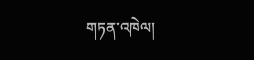གཏན་འཁེལ།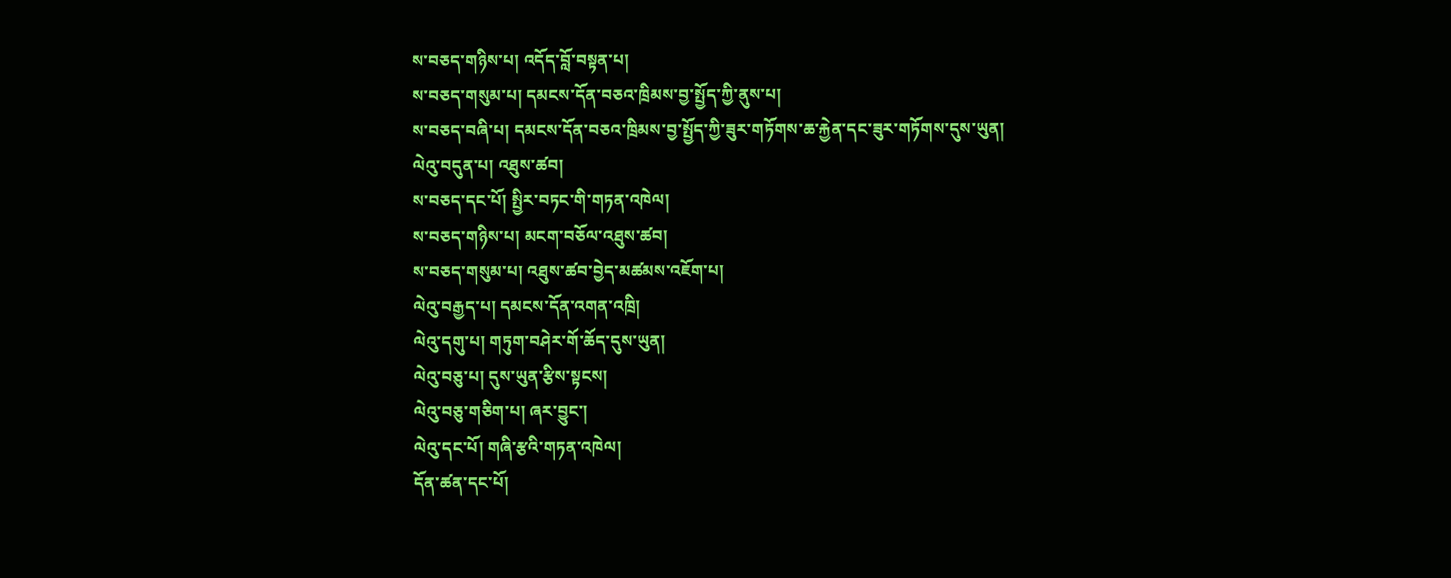ས་བཅད་གཉིས་པ། འདོད་བློ་བསྟན་པ།
ས་བཅད་གསུམ་པ། དམངས་དོན་བཅའ་ཁྲིམས་བྱ་སྤྱོད་ཀྱི་ནུས་པ།
ས་བཅད་བཞི་པ། དམངས་དོན་བཅའ་ཁྲིམས་བྱ་སྤྱོད་ཀྱི་ཟུར་གཏོགས་ཆ་རྐྱེན་དང་ཟུར་གཏོགས་དུས་ཡུན།
ལེའུ་བདུན་པ། འཐུས་ཚབ།
ས་བཅད་དང་པོ། སྤྱིར་བཏང་གི་གཏན་འཁེལ།
ས་བཅད་གཉིས་པ། མངག་བཅོལ་འཐུས་ཚབ།
ས་བཅད་གསུམ་པ། འཐུས་ཚབ་བྱེད་མཚམས་འཇོག་པ།
ལེའུ་བརྒྱད་པ། དམངས་དོན་འགན་འཁྲི།
ལེའུ་དགུ་པ། གཏུག་བཤེར་གོ་ཆོད་དུས་ཡུན།
ལེའུ་བཅུ་པ། དུས་ཡུན་རྩིས་སྟངས།
ལེའུ་བཅུ་གཅིག་པ། ཞར་བྱུང་།
ལེའུ་དང་པོ། གཞི་རྩའི་གཏན་འཁེལ།
དོན་ཚན་དང་པོ།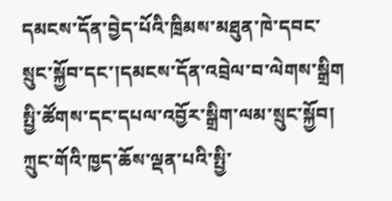དམངས་དོན་བྱེད་པོའི་ཁྲིམས་མཐུན་ཁེ་དབང་སྲུང་སྐྱོབ་དང་།དམངས་དོན་འབྲེལ་བ་ལེགས་སྒྲིག སྤྱི་ཚོགས་དང་དཔལ་འབྱོར་སྒྲིག་ལམ་སྲུང་སྐྱོབ། ཀྲུང་གོའི་ཁྱད་ཆོས་ལྡན་པའི་སྤྱི་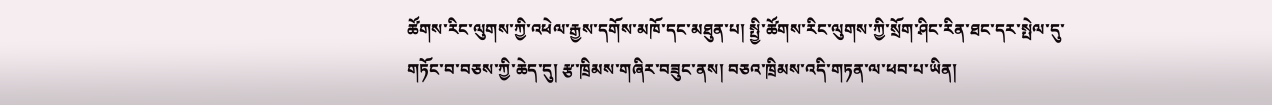ཚོགས་རིང་ལུགས་ཀྱི་འཕེལ་རྒྱས་དགོས་མཁོ་དང་མཐུན་པ། སྤྱི་ཚོགས་རིང་ལུགས་ཀྱི་སྲོག་ཤིང་རིན་ཐང་དར་སྤེལ་དུ་གཏོང་བ་བཅས་ཀྱི་ཆེད་དུ། རྩ་ཁྲིམས་གཞིར་བཟུང་ནས། བཅའ་ཁྲིམས་འདི་གཏན་ལ་ཕབ་པ་ཡིན།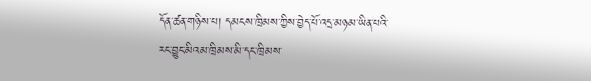དོན་ཚན་གཉིས་པ། དམངས་ཁྲིམས་ཀྱིས་བྱེད་པོ་འདྲ་མཉམ་ཡིན་པའི་རང་བྱུང་མིའམ་ཁྲིམས་མི་དང་ཁྲིམས་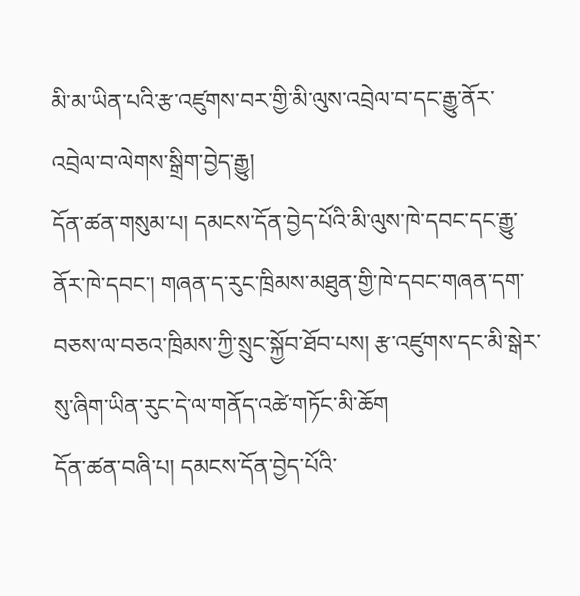མི་མ་ཡིན་པའི་རྩ་འཛུགས་བར་གྱི་མི་ལུས་འབྲེལ་བ་དང་རྒྱུ་ནོར་འབྲེལ་བ་ལེགས་སྒྲིག་བྱེད་རྒྱུ།
དོན་ཚན་གསུམ་པ། དམངས་དོན་བྱེད་པོའི་མི་ལུས་ཁེ་དབང་དང་རྒྱུ་ནོར་ཁེ་དབང་། གཞན་ད་རུང་ཁྲིམས་མཐུན་གྱི་ཁེ་དབང་གཞན་དག་བཅས་ལ་བཅའ་ཁྲིམས་ཀྱི་སྲུང་སྐྱོབ་ཐོབ་པས། རྩ་འཛུགས་དང་མི་སྒེར་སུ་ཞིག་ཡིན་རུང་དེ་ལ་གནོད་འཚེ་གཏོང་མི་ཆོག
དོན་ཚན་བཞི་པ། དམངས་དོན་བྱེད་པོའི་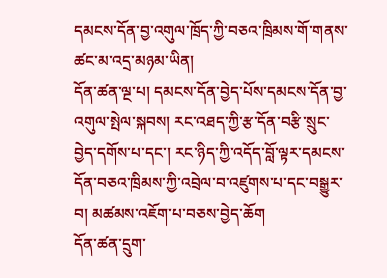དམངས་དོན་བྱ་འགུལ་ཁྲོད་ཀྱི་བཅའ་ཁྲིམས་གོ་གནས་ཚང་མ་འདྲ་མཉམ་ཡིན།
དོན་ཚན་ལྔ་པ། དམངས་དོན་བྱེད་པོས་དམངས་དོན་བྱ་འགུལ་སྤེལ་སྐབས། རང་འཐད་ཀྱི་རྩ་དོན་བརྩི་སྲུང་བྱེད་དགོས་པ་དང་། རང་ཉིད་ཀྱི་འདོད་བློ་ལྟར་དམངས་དོན་བཅའ་ཁྲིམས་ཀྱི་འབྲེལ་བ་འཛུགས་པ་དང་བསྒྱུར་བ། མཚམས་འཇོག་པ་བཅས་བྱེད་ཆོག
དོན་ཚན་དྲུག་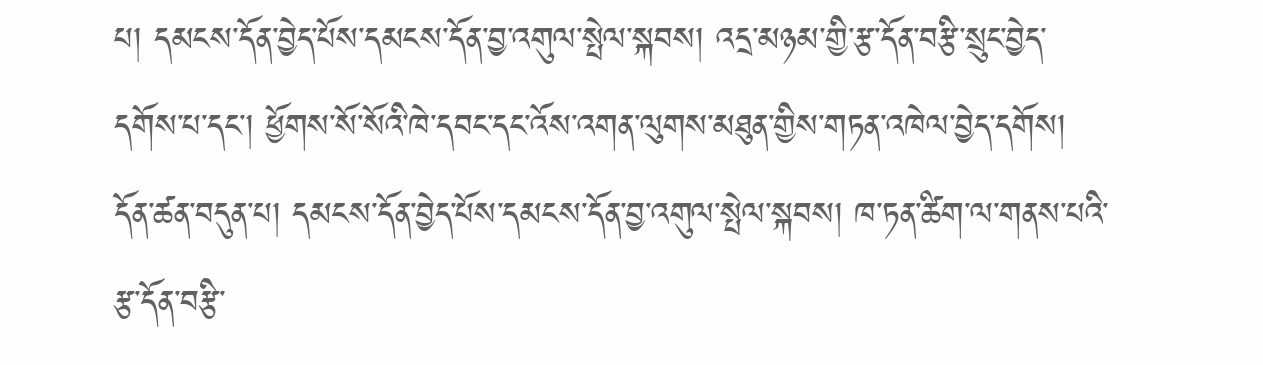པ། དམངས་དོན་བྱེད་པོས་དམངས་དོན་བྱ་འགུལ་སྤེལ་སྐབས། འདྲ་མཉམ་གྱི་རྩ་དོན་བརྩི་སྲུང་བྱེད་དགོས་པ་དང་། ཕྱོགས་སོ་སོའི་ཁེ་དབང་དང་འོས་འགན་ལུགས་མཐུན་གྱིས་གཏན་འཁེལ་བྱེད་དགོས།
དོན་ཚན་བདུན་པ། དམངས་དོན་བྱེད་པོས་དམངས་དོན་བྱ་འགུལ་སྤེལ་སྐབས། ཁ་ཏན་ཚིག་ལ་གནས་པའི་རྩ་དོན་བརྩི་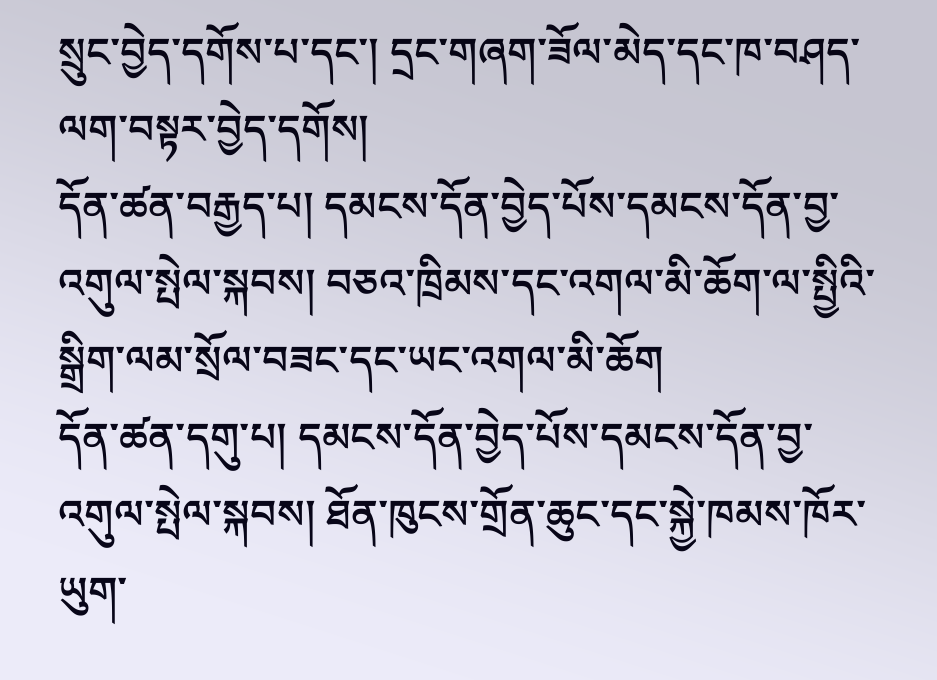སྲུང་བྱེད་དགོས་པ་དང་། དྲང་གཞག་ཟོལ་མེད་དང་ཁ་བཤད་ལག་བསྟར་བྱེད་དགོས།
དོན་ཚན་བརྒྱད་པ། དམངས་དོན་བྱེད་པོས་དམངས་དོན་བྱ་འགུལ་སྤེལ་སྐབས། བཅའ་ཁྲིམས་དང་འགལ་མི་ཆོག་ལ་སྤྱིའི་སྒྲིག་ལམ་སྲོལ་བཟང་དང་ཡང་འགལ་མི་ཆོག
དོན་ཚན་དགུ་པ། དམངས་དོན་བྱེད་པོས་དམངས་དོན་བྱ་འགུལ་སྤེལ་སྐབས། ཐོན་ཁུངས་གྲོན་ཆུང་དང་སྐྱེ་ཁམས་ཁོར་ཡུག་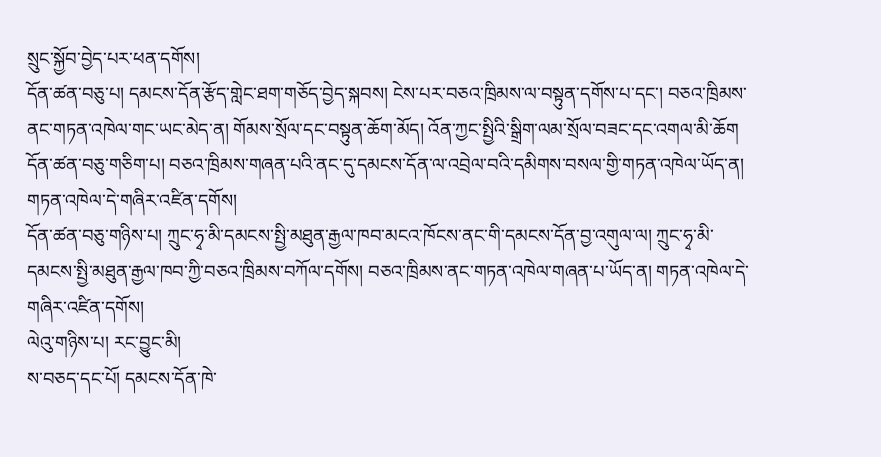སྲུང་སྐྱོབ་བྱེད་པར་ཕན་དགོས།
དོན་ཚན་བཅུ་པ། དམངས་དོན་རྩོད་གླེང་ཐག་གཅོད་བྱེད་སྐབས། ངེས་པར་བཅའ་ཁྲིམས་ལ་བསྟུན་དགོས་པ་དང་། བཅའ་ཁྲིམས་ནང་གཏན་འཁེལ་གང་ཡང་མེད་ན། གོམས་སྲོལ་དང་བསྟུན་ཆོག་མོད། འོན་ཀྱང་སྤྱིའི་སྒྲིག་ལམ་སྲོལ་བཟང་དང་འགལ་མི་ཆོག
དོན་ཚན་བཅུ་གཅིག་པ། བཅའ་ཁྲིམས་གཞན་པའི་ནང་དུ་དམངས་དོན་ལ་འབྲེལ་བའི་དམིགས་བསལ་གྱི་གཏན་འཁེལ་ཡོད་ན། གཏན་འཁེལ་དེ་གཞིར་འཛིན་དགོས།
དོན་ཚན་བཅུ་གཉིས་པ། ཀྲུང་ཧྭ་མི་དམངས་སྤྱི་མཐུན་རྒྱལ་ཁབ་མངའ་ཁོངས་ནང་གི་དམངས་དོན་བྱ་འགུལ་ལ། ཀྲུང་ཧྭ་མི་དམངས་སྤྱི་མཐུན་རྒྱལ་ཁབ་ཀྱི་བཅའ་ཁྲིམས་བཀོལ་དགོས། བཅའ་ཁྲིམས་ནང་གཏན་འཁེལ་གཞན་པ་ཡོད་ན། གཏན་འཁེལ་དེ་གཞིར་འཛིན་དགོས།
ལེའུ་གཉིས་པ། རང་བྱུང་མི།
ས་བཅད་དང་པོ། དམངས་དོན་ཁེ་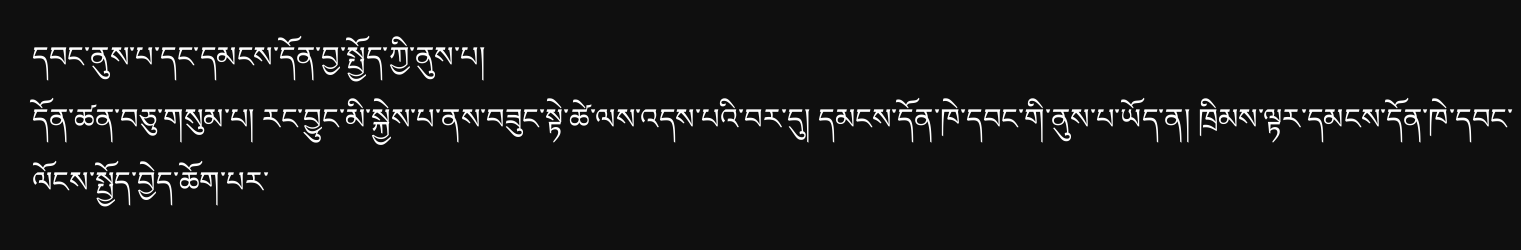དབང་ནུས་པ་དང་དམངས་དོན་བྱ་སྤྱོད་ཀྱི་ནུས་པ།
དོན་ཚན་བཅུ་གསུམ་པ། རང་བྱུང་མི་སྐྱེས་པ་ནས་བཟུང་སྟེ་ཚེ་ལས་འདས་པའི་བར་དུ། དམངས་དོན་ཁེ་དབང་གི་ནུས་པ་ཡོད་ན། ཁྲིམས་ལྟར་དམངས་དོན་ཁེ་དབང་ལོངས་སྤྱོད་བྱེད་ཆོག་པར་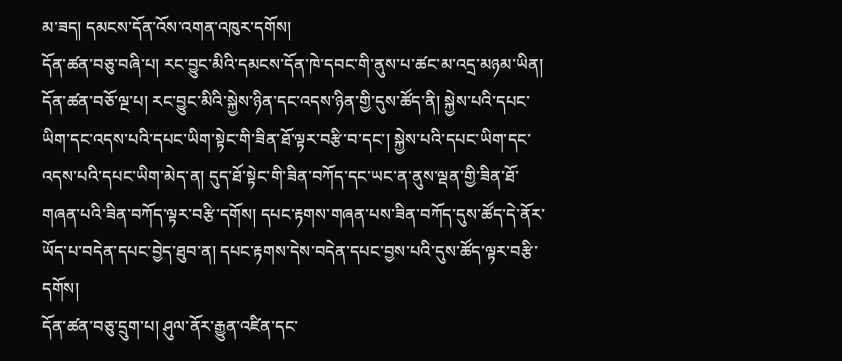མ་ཟད། དམངས་དོན་འོས་འགན་འཁུར་དགོས།
དོན་ཚན་བཅུ་བཞི་པ། རང་བྱུང་མིའི་དམངས་དོན་ཁེ་དབང་གི་ནུས་པ་ཚང་མ་འདྲ་མཉམ་ཡིན།
དོན་ཚན་བཅོ་ལྔ་པ། རང་བྱུང་མིའི་སྐྱེས་ཉིན་དང་འདས་ཉིན་གྱི་དུས་ཚོད་ནི། སྐྱེས་པའི་དཔང་ཡིག་དང་འདས་པའི་དཔང་ཡིག་སྟེང་གི་ཟིན་ཐོ་ལྟར་བརྩི་བ་དང་། སྐྱེས་པའི་དཔང་ཡིག་དང་འདས་པའི་དཔང་ཡིག་མེད་ན། དུད་ཐོ་སྟེང་གི་ཟིན་བཀོད་དང་ཡང་ན་ནུས་ལྡན་གྱི་ཟིན་ཐོ་གཞན་པའི་ཟིན་བཀོད་ལྟར་བརྩི་དགོས། དཔང་རྟགས་གཞན་པས་ཟིན་བཀོད་དུས་ཚོད་དེ་ནོར་ཡོད་པ་བདེན་དཔང་བྱེད་ཐུབ་ན། དཔང་རྟགས་དེས་བདེན་དཔང་བྱས་པའི་དུས་ཚོད་ལྟར་བརྩི་དགོས།
དོན་ཚན་བཅུ་དྲུག་པ། ཤུལ་ནོར་རྒྱུན་འཛིན་དང་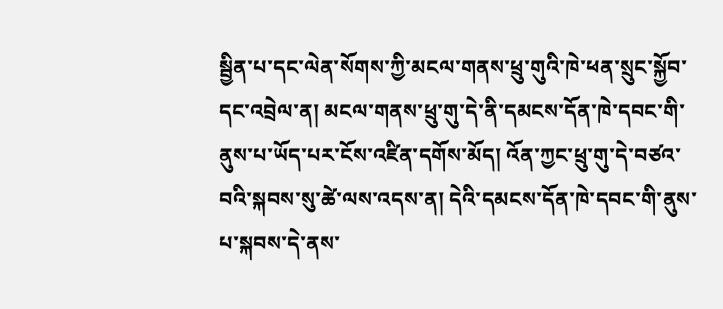སྦྱིན་པ་དང་ལེན་སོགས་ཀྱི་མངལ་གནས་ཕྲུ་གུའི་ཁེ་ཕན་སྲུང་སྐྱོབ་དང་འབྲེལ་ན། མངལ་གནས་ཕྲུ་གུ་དེ་ནི་དམངས་དོན་ཁེ་དབང་གི་ནུས་པ་ཡོད་པར་ངོས་འཛིན་དགོས་མོད། འོན་ཀྱང་ཕྲུ་གུ་དེ་བཙའ་བའི་སྐབས་སུ་ཚེ་ལས་འདས་ན། དེའི་དམངས་དོན་ཁེ་དབང་གི་ནུས་པ་སྐབས་དེ་ནས་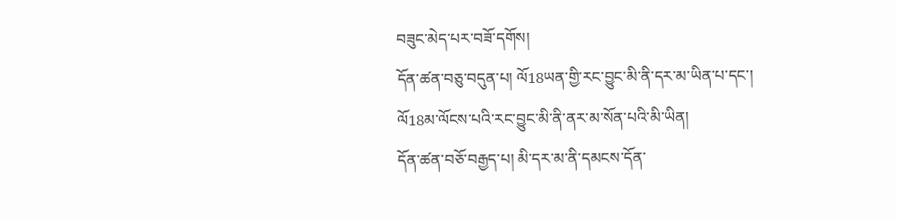བཟུང་མེད་པར་བཟོ་དགོས།
དོན་ཚན་བཅུ་བདུན་པ། ལོ18ཡན་གྱི་རང་བྱུང་མི་ནི་དར་མ་ཡིན་པ་དང་། ལོ18མ་ལོངས་པའི་རང་བྱུང་མི་ནི་ནར་མ་སོན་པའི་མི་ཡིན།
དོན་ཚན་བཅོ་བརྒྱད་པ། མི་དར་མ་ནི་དམངས་དོན་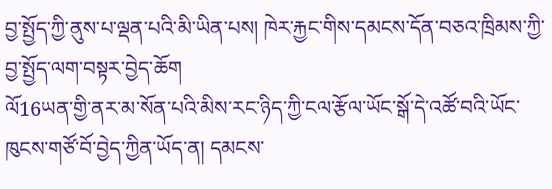བྱ་སྤྱོད་ཀྱི་ནུས་པ་ལྡན་པའི་མི་ཡིན་པས། ཁེར་རྐྱང་གིས་དམངས་དོན་བཅའ་ཁྲིམས་ཀྱི་བྱ་སྤྱོད་ལག་བསྟར་བྱེད་ཆོག
ལོ16ཡན་གྱི་ནར་མ་སོན་པའི་མིས་རང་ཉིད་ཀྱི་ངལ་རྩོལ་ཡོང་སྒོ་དེ་འཚོ་བའི་ཡོང་ཁུངས་གཙོ་བོ་བྱེད་ཀྱིན་ཡོད་ན། དམངས་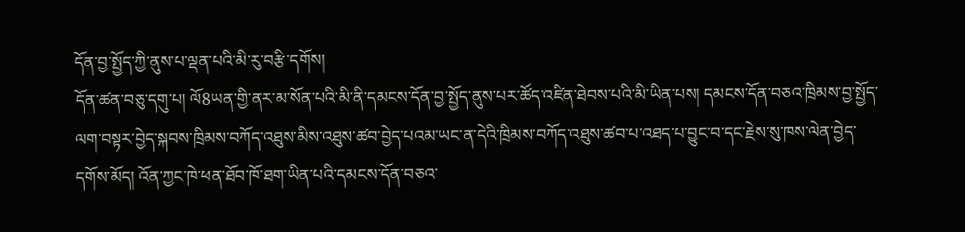དོན་བྱ་སྤྱོད་ཀྱི་ནུས་པ་ལྡན་པའི་མི་རུ་བརྩི་དགོས།
དོན་ཚན་བཅུ་དགུ་པ། ལོ8ཡན་གྱི་ནར་མ་སོན་པའི་མི་ནི་དམངས་དོན་བྱ་སྤྱོད་ནུས་པར་ཚོད་འཛིན་ཐེབས་པའི་མི་ཡིན་པས། དམངས་དོན་བཅའ་ཁྲིམས་བྱ་སྤྱོད་ལག་བསྟར་བྱེད་སྐབས་ཁྲིམས་བཀོད་འཐུས་མིས་འཐུས་ཚབ་བྱེད་པའམ་ཡང་ན་དེའི་ཁྲིམས་བཀོད་འཐུས་ཚབ་པ་འཐད་པ་བྱུང་བ་དང་རྗེས་སུ་ཁས་ལེན་བྱེད་དགོས་མོད། འོན་ཀྱང་ཁེ་ཕན་ཐོབ་ཁོ་ཐག་ཡིན་པའི་དམངས་དོན་བཅའ་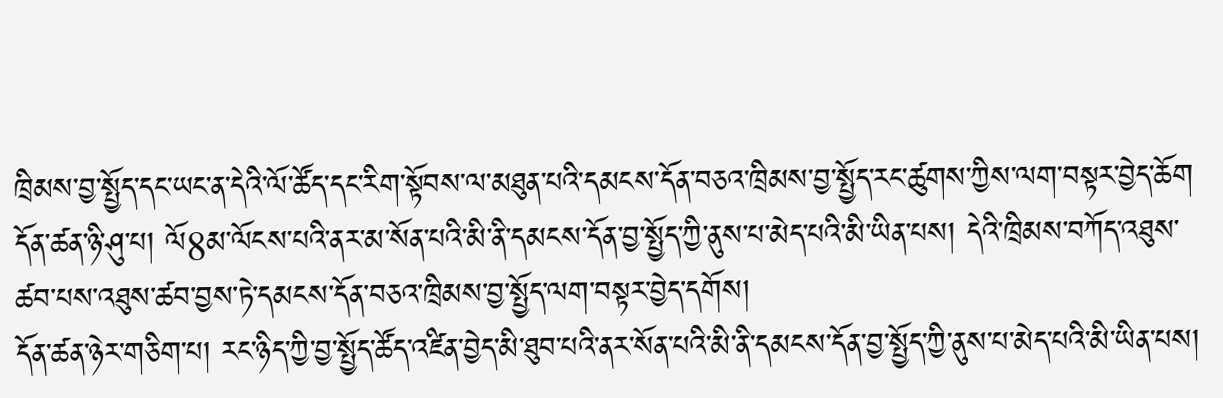ཁྲིམས་བྱ་སྤྱོད་དང་ཡང་ན་དེའི་ལོ་ཚོད་དང་རིག་སྟོབས་ལ་མཐུན་པའི་དམངས་དོན་བཅའ་ཁྲིམས་བྱ་སྤྱོད་རང་ཚུགས་ཀྱིས་ལག་བསྟར་བྱེད་ཆོག
དོན་ཚན་ཉི་ཤུ་པ། ལོ8མ་ལོངས་པའི་ནར་མ་སོན་པའི་མི་ནི་དམངས་དོན་བྱ་སྤྱོད་ཀྱི་ནུས་པ་མེད་པའི་མི་ཡིན་པས། དེའི་ཁྲིམས་བཀོད་འཐུས་ཚབ་པས་འཐུས་ཚབ་བྱས་ཏེ་དམངས་དོན་བཅའ་ཁྲིམས་བྱ་སྤྱོད་ལག་བསྟར་བྱེད་དགོས།
དོན་ཚན་ཉེར་གཅིག་པ། རང་ཉིད་ཀྱི་བྱ་སྤྱོད་ཚོད་འཛིན་བྱེད་མི་ཐུབ་པའི་ནར་སོན་པའི་མི་ནི་དམངས་དོན་བྱ་སྤྱོད་ཀྱི་ནུས་པ་མེད་པའི་མི་ཡིན་པས།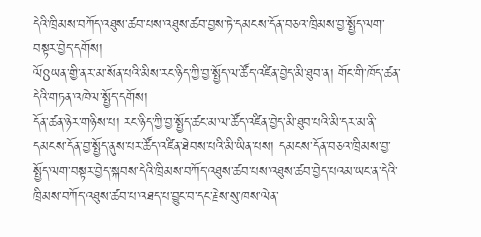དེའི་ཁྲིམས་བཀོད་འཐུས་ཚབ་པས་འཐུས་ཚབ་བྱས་ཏེ་དམངས་དོན་བཅའ་ཁྲིམས་བྱ་སྤྱོད་ལག་བསྟར་བྱེད་དགོས།
ལོ8ཡན་གྱི་ནར་མ་སོན་པའི་མིས་རང་ཉིད་ཀྱི་བྱ་སྤྱོད་ལ་ཚོད་འཛིན་བྱེད་མི་ཐུབ་ན། གོང་གི་ཁོད་ཚན་དེའི་གཏན་འཁེལ་སྤྱོད་དགོས།
དོན་ཚན་ཉེར་གཉིས་པ། རང་ཉིད་ཀྱི་བྱ་སྤྱོད་ཚང་མ་ལ་ཚོད་འཛིན་བྱེད་མི་ཐུབ་པའི་མི་དར་མ་ནི་དམངས་དོན་བྱ་སྤྱོད་ནུས་པར་ཚོད་འཛིན་ཐེབས་པའི་མི་ཡིན་པས། དམངས་དོན་བཅའ་ཁྲིམས་བྱ་སྤྱོད་ལག་བསྟར་བྱེད་སྐབས་དེའི་ཁྲིམས་བཀོད་འཐུས་ཚབ་པས་འཐུས་ཚབ་བྱེད་པའམ་ཡང་ན་དེའི་ཁྲིམས་བཀོད་འཐུས་ཚབ་པ་འཐད་པ་བྱུང་བ་དང་རྗེས་སུ་ཁས་ལེན་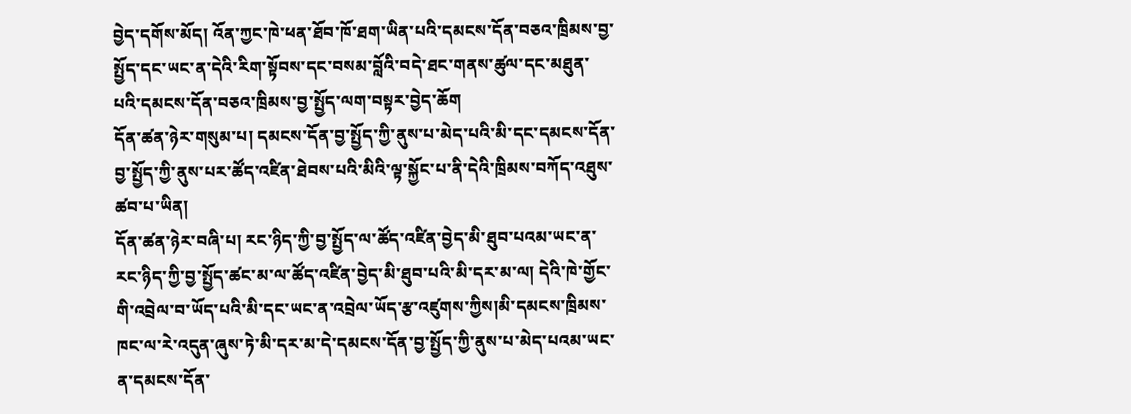བྱེད་དགོས་མོད། འོན་ཀྱང་ཁེ་ཕན་ཐོབ་ཁོ་ཐག་ཡིན་པའི་དམངས་དོན་བཅའ་ཁྲིམས་བྱ་སྤྱོད་དང་ཡང་ན་དེའི་རིག་སྟོབས་དང་བསམ་བློའི་བདེ་ཐང་གནས་ཚུལ་དང་མཐུན་པའི་དམངས་དོན་བཅའ་ཁྲིམས་བྱ་སྤྱོད་ལག་བསྟར་བྱེད་ཆོག
དོན་ཚན་ཉེར་གསུམ་པ། དམངས་དོན་བྱ་སྤྱོད་ཀྱི་ནུས་པ་མེད་པའི་མི་དང་དམངས་དོན་བྱ་སྤྱོད་ཀྱི་ནུས་པར་ཚོད་འཛིན་ཐེབས་པའི་མིའི་ལྟ་སྐྱོང་པ་ནི་དེའི་ཁྲིམས་བཀོད་འཐུས་ཚབ་པ་ཡིན།
དོན་ཚན་ཉེར་བཞི་པ། རང་ཉིད་ཀྱི་བྱ་སྤྱོད་ལ་ཚོད་འཛིན་བྱེད་མི་ཐུབ་པའམ་ཡང་ན་རང་ཉིད་ཀྱི་བྱ་སྤྱོད་ཚང་མ་ལ་ཚོད་འཛིན་བྱེད་མི་ཐུབ་པའི་མི་དར་མ་ལ། དེའི་ཁེ་གྱོང་གི་འབྲེལ་བ་ཡོད་པའི་མི་དང་ཡང་ན་འབྲེལ་ཡོད་རྩ་འཛུགས་ཀྱིས།མི་དམངས་ཁྲིམས་ཁང་ལ་རེ་འདུན་ཞུས་ཏེ་མི་དར་མ་དེ་དམངས་དོན་བྱ་སྤྱོད་ཀྱི་ནུས་པ་མེད་པའམ་ཡང་ན་དམངས་དོན་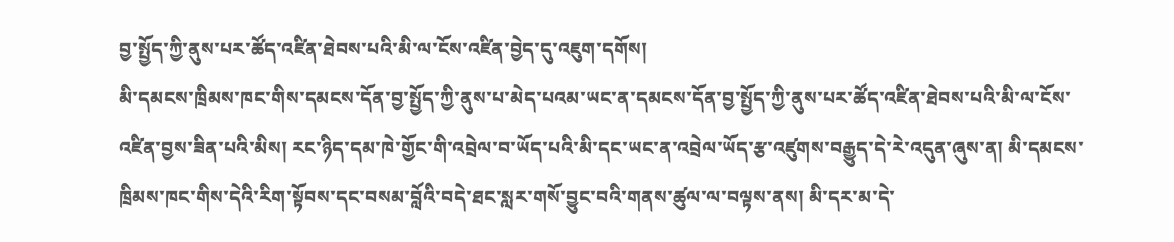བྱ་སྤྱོད་ཀྱི་ནུས་པར་ཚོད་འཛིན་ཐེབས་པའི་མི་ལ་ངོས་འཛིན་བྱེད་དུ་འཇུག་དགོས།
མི་དམངས་ཁྲིམས་ཁང་གིས་དམངས་དོན་བྱ་སྤྱོད་ཀྱི་ནུས་པ་མེད་པའམ་ཡང་ན་དམངས་དོན་བྱ་སྤྱོད་ཀྱི་ནུས་པར་ཚོད་འཛིན་ཐེབས་པའི་མི་ལ་ངོས་འཛིན་བྱས་ཟིན་པའི་མིས། རང་ཉིད་དམ་ཁེ་གྱོང་གི་འབྲེལ་བ་ཡོད་པའི་མི་དང་ཡང་ན་འབྲེལ་ཡོད་རྩ་འཛུགས་བརྒྱུད་དེ་རེ་འདུན་ཞུས་ན། མི་དམངས་ཁྲིམས་ཁང་གིས་དེའི་རིག་སྟོབས་དང་བསམ་བློའི་བདེ་ཐང་སླར་གསོ་བྱུང་བའི་གནས་ཚུལ་ལ་བལྟས་ནས། མི་དར་མ་དེ་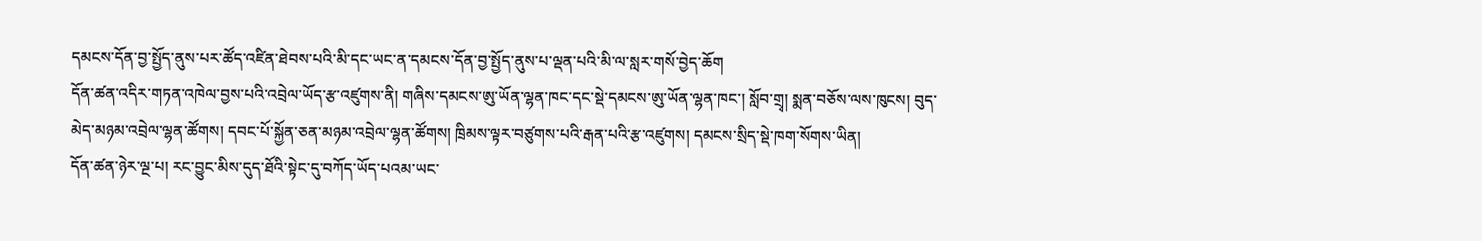དམངས་དོན་བྱ་སྤྱོད་ནུས་པར་ཚོད་འཛིན་ཐེབས་པའི་མི་དང་ཡང་ན་དམངས་དོན་བྱ་སྤྱོད་ནུས་པ་ལྡན་པའི་མི་ལ་སླར་གསོ་བྱེད་ཆོག
དོན་ཚན་འདིར་གཏན་འཁེལ་བྱས་པའི་འབྲེལ་ཡོད་རྩ་འཛུགས་ནི། གཞིས་དམངས་ཨུ་ཡོན་ལྷན་ཁང་དང་སྡེ་དམངས་ཨུ་ཡོན་ལྷན་ཁང་། སློབ་གྲྭ། སྨན་བཅོས་ལས་ཁུངས། བུད་མེད་མཉམ་འབྲེལ་ལྷན་ཚོགས། དབང་པོ་སྐྱོན་ཅན་མཉམ་འབྲེལ་ལྷན་ཚོགས། ཁྲིམས་ལྟར་བཙུགས་པའི་རྒན་པའི་རྩ་འཛུགས། དམངས་སྲིད་སྡེ་ཁག་སོགས་ཡིན།
དོན་ཚན་ཉེར་ལྔ་པ། རང་བྱུང་མིས་དུད་ཐོའི་སྟེང་དུ་བཀོད་ཡོད་པའམ་ཡང་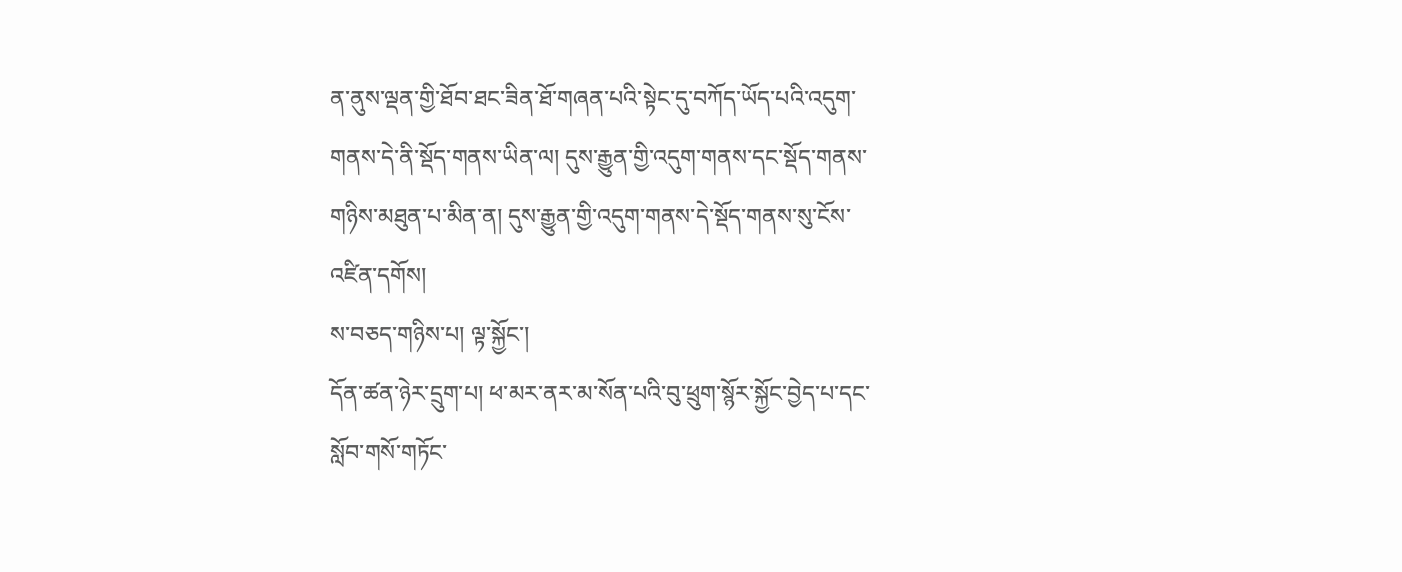ན་ནུས་ལྡན་གྱི་ཐོབ་ཐང་ཟིན་ཐོ་གཞན་པའི་སྟེང་དུ་བཀོད་ཡོད་པའི་འདུག་གནས་དེ་ནི་སྡོད་གནས་ཡིན་ལ། དུས་རྒྱུན་གྱི་འདུག་གནས་དང་སྡོད་གནས་གཉིས་མཐུན་པ་མིན་ན། དུས་རྒྱུན་གྱི་འདུག་གནས་དེ་སྡོད་གནས་སུ་ངོས་འཛིན་དགོས།
ས་བཅད་གཉིས་པ། ལྟ་སྐྱོང་།
དོན་ཚན་ཉེར་དྲུག་པ། ཕ་མར་ནར་མ་སོན་པའི་བུ་ཕྲུག་སྙོར་སྐྱོང་བྱེད་པ་དང་སློབ་གསོ་གཏོང་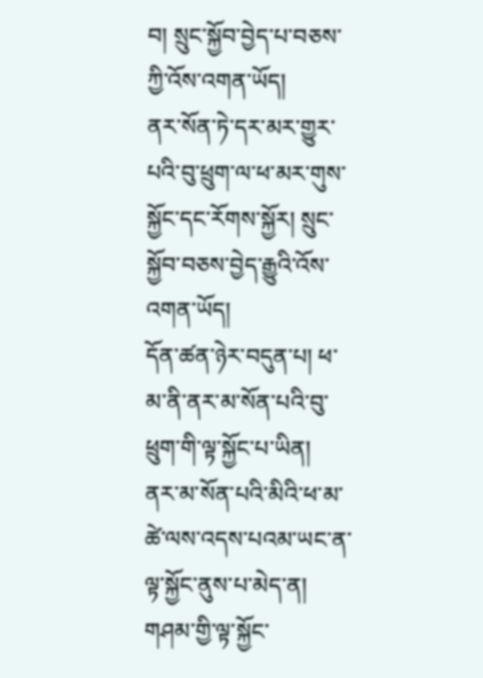བ། སྲུང་སྐྱོབ་བྱེད་པ་བཅས་ཀྱི་འོས་འགན་ཡོད།
ནར་སོན་ཏེ་དར་མར་གྱུར་པའི་བུ་ཕྲུག་ལ་ཕ་མར་གུས་སྐྱོང་དང་རོགས་སྐྱོར། སྲུང་སྐྱོབ་བཅས་བྱེད་རྒྱུའི་འོས་འགན་ཡོད།
དོན་ཚན་ཉེར་བདུན་པ། ཕ་མ་ནི་ནར་མ་སོན་པའི་བུ་ཕྲུག་གི་ལྟ་སྐྱོང་པ་ཡིན།
ནར་མ་སོན་པའི་མིའི་ཕ་མ་ཚེ་ལས་འདས་པའམ་ཡང་ན་ལྟ་སྐྱོང་ནུས་པ་མེད་ན། གཤམ་གྱི་ལྟ་སྐྱོང་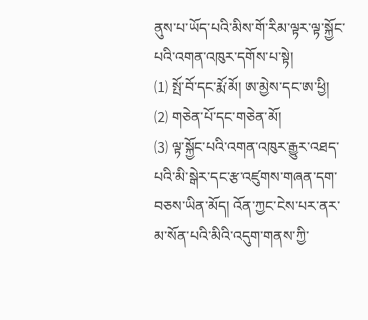ནུས་པ་ཡོད་པའི་མིས་གོ་རིམ་ལྟར་ལྟ་སྐྱོང་པའི་འགན་འཁུར་དགོས་པ་སྟེ།
⑴ སྤོ་བོ་དང་རྨོ་མོ། ཨ་མྱེས་དང་ཨ་ཕྱི།
⑵ གཅེན་པོ་དང་གཅེན་མོ།
⑶ ལྟ་སྐྱོང་པའི་འགན་འཁུར་རྒྱུར་འཐད་པའི་མི་སྒེར་དང་རྩ་འཛུགས་གཞན་དག་བཅས་ཡིན་མོད། འོན་ཀྱང་ངེས་པར་ནར་མ་སོན་པའི་མིའི་འདུག་གནས་ཀྱི་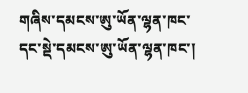གཞིས་དམངས་ཨུ་ཡོན་ལྷན་ཁང་དང་སྡེ་དམངས་ཨུ་ཡོན་ལྷན་ཁང་།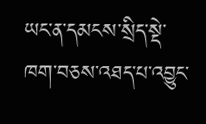ཡང་ན་དམངས་སྲིད་སྡེ་ཁག་བཅས་འཐད་པ་འབྱུང་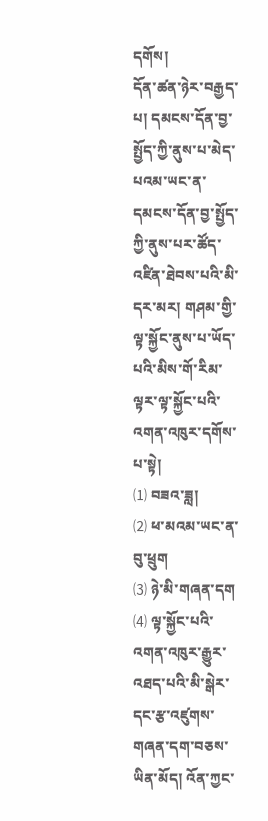དགོས།
དོན་ཚན་ཉེར་བརྒྱད་པ། དམངས་དོན་བྱ་སྤྱོད་ཀྱི་ནུས་པ་མེད་པའམ་ཡང་ན་དམངས་དོན་བྱ་སྤྱོད་ཀྱི་ནུས་པར་ཚོད་འཛིན་ཐེབས་པའི་མི་དར་མར། གཤམ་གྱི་ལྟ་སྐྱོང་ནུས་པ་ཡོད་པའི་མིས་གོ་རིམ་ལྟར་ལྟ་སྐྱོང་པའི་འགན་འཁུར་དགོས་པ་སྟེ།
⑴ བཟའ་ཟླ།
⑵ ཕ་མའམ་ཡང་ན་བུ་ཕྲུག
⑶ ཉེ་མི་གཞན་དག
⑷ ལྟ་སྐྱོང་པའི་འགན་འཁུར་རྒྱུར་འཐད་པའི་མི་སྒེར་དང་རྩ་འཛུགས་གཞན་དག་བཅས་ཡིན་མོད། འོན་ཀྱང་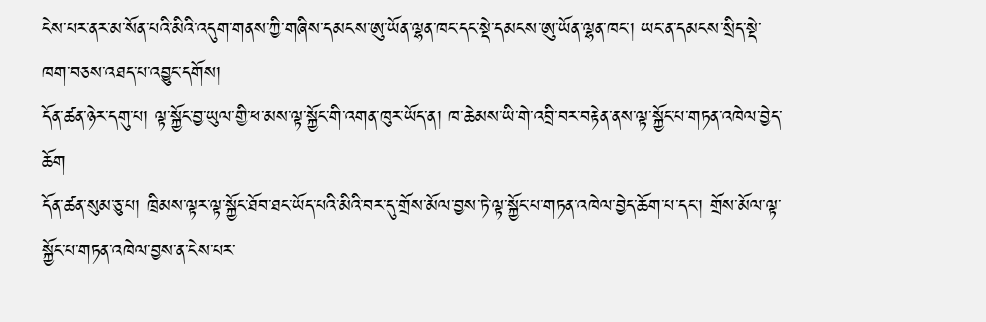ངེས་པར་ནར་མ་སོན་པའི་མིའི་འདུག་གནས་ཀྱི་གཞིས་དམངས་ཨུ་ཡོན་ལྷན་ཁང་དང་སྡེ་དམངས་ཨུ་ཡོན་ལྷན་ཁང་། ཡང་ན་དམངས་སྲིད་སྡེ་ཁག་བཅས་འཐད་པ་འབྱུང་དགོས།
དོན་ཚན་ཉེར་དགུ་པ། ལྟ་སྐྱོང་བྱ་ཡུལ་གྱི་ཕ་མས་ལྟ་སྐྱོང་གི་འགན་ཁུར་ཡོད་ན། ཁ་ཆེམས་ཡི་གེ་འབྲི་བར་བརྟེན་ནས་ལྟ་སྐྱོང་པ་གཏན་འཁེལ་བྱེད་ཆོག
དོན་ཚན་སུམ་ཅུ་པ། ཁྲིམས་ལྟར་ལྟ་སྐྱོང་ཐོབ་ཐང་ཡོད་པའི་མིའི་བར་དུ་གྲོས་མོལ་བྱས་ཏེ་ལྟ་སྐྱོང་པ་གཏན་འཁེལ་བྱེད་ཆོག་པ་དང་། གྲོས་མོལ་ལྟ་སྐྱོང་པ་གཏན་འཁེལ་བྱས་ན་ངེས་པར་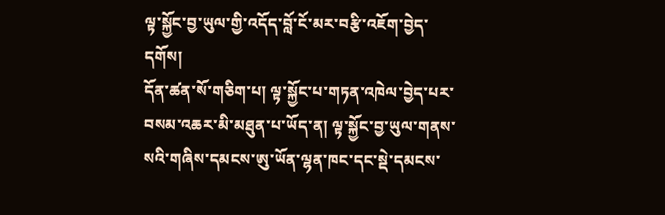ལྟ་སྐྱོང་བྱ་ཡུལ་གྱི་འདོད་བློ་ངོ་མར་བརྩི་འཇོག་བྱེད་དགོས།
དོན་ཚན་སོ་གཅིག་པ། ལྟ་སྐྱོང་པ་གཏན་འཁེལ་བྱེད་པར་བསམ་འཆར་མི་མཐུན་པ་ཡོད་ན། ལྟ་སྐྱོང་བྱ་ཡུལ་གནས་སའི་གཞིས་དམངས་ཨུ་ཡོན་ལྷན་ཁང་དང་སྡེ་དམངས་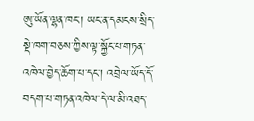ཨུ་ཡོན་ལྷན་ཁང་། ཡང་ན་དམངས་སྲིད་སྡེ་ཁག་བཅས་ཀྱིས་ལྟ་སྐྱོང་པ་གཏན་འཁེལ་བྱེད་ཆོག་པ་དང་། འབྲེལ་ཡོད་དོ་བདག་པ་གཏན་འཁེལ་དེ་ལ་མི་འཐད་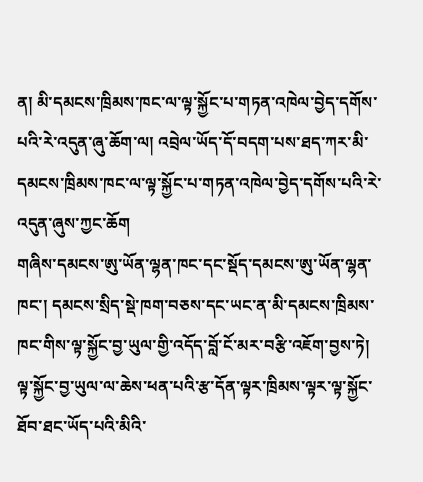ན། མི་དམངས་ཁྲིམས་ཁང་ལ་ལྟ་སྐྱོང་པ་གཏན་འཁེལ་བྱེད་དགོས་པའི་རེ་འདུན་ཞུ་ཆོག་ལ། འབྲེལ་ཡོད་དོ་བདག་པས་ཐད་ཀར་མི་དམངས་ཁྲིམས་ཁང་ལ་ལྟ་སྐྱོང་པ་གཏན་འཁེལ་བྱེད་དགོས་པའི་རེ་འདུན་ཞུས་ཀྱང་ཆོག
གཞིས་དམངས་ཨུ་ཡོན་ལྷན་ཁང་དང་སྡོད་དམངས་ཨུ་ཡོན་ལྷན་ཁང་། དམངས་སྲིད་སྡེ་ཁག་བཅས་དང་ཡང་ན་མི་དམངས་ཁྲིམས་ཁང་གིས་ལྟ་སྐྱོང་བྱ་ཡུལ་གྱི་འདོད་བློ་ངོ་མར་བརྩི་འཇོག་བྱས་ཏེ། ལྟ་སྐྱོང་བྱ་ཡུལ་ལ་ཆེས་ཕན་པའི་རྩ་དོན་ལྟར་ཁྲིམས་ལྟར་ལྟ་སྐྱོང་ཐོབ་ཐང་ཡོད་པའི་མིའི་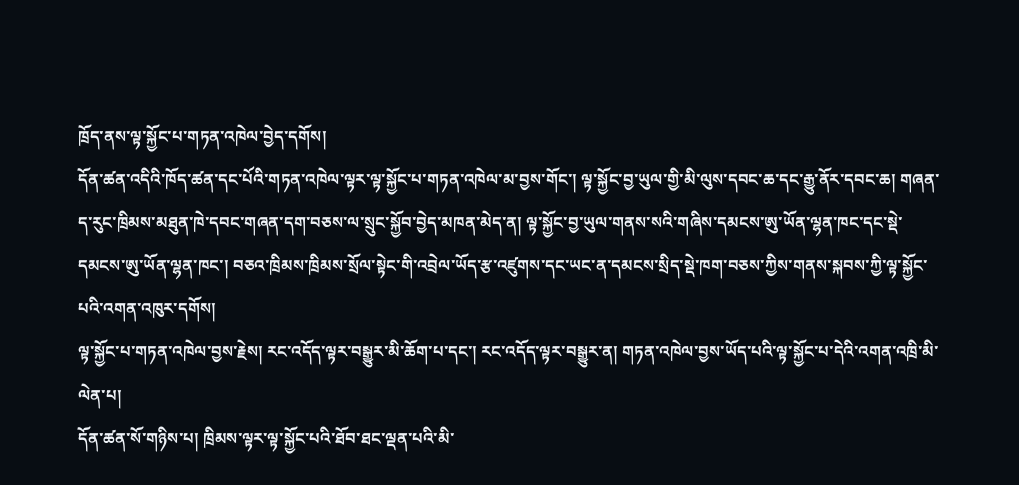ཁྲོད་ནས་ལྟ་སྐྱོང་པ་གཏན་འཁེལ་བྱེད་དགོས།
དོན་ཚན་འདིའི་ཁོད་ཚན་དང་པོའི་གཏན་འཁེལ་ལྟར་ལྟ་སྐྱོང་པ་གཏན་འཁེལ་མ་བྱས་གོང་། ལྟ་སྐྱོང་བྱ་ཡུལ་གྱི་མི་ལུས་དབང་ཆ་དང་རྒྱུ་ནོར་དབང་ཆ། གཞན་ད་རུང་ཁྲིམས་མཐུན་ཁེ་དབང་གཞན་དག་བཅས་ལ་སྲུང་སྐྱོབ་བྱེད་མཁན་མེད་ན། ལྟ་སྐྱོང་བྱ་ཡུལ་གནས་སའི་གཞིས་དམངས་ཨུ་ཡོན་ལྷན་ཁང་དང་སྡེ་དམངས་ཨུ་ཡོན་ལྷན་ཁང་། བཅའ་ཁྲིམས་ཁྲིམས་སྲོལ་སྟེང་གི་འབྲེལ་ཡོད་རྩ་འཛུགས་དང་ཡང་ན་དམངས་སྲིད་སྡེ་ཁག་བཅས་ཀྱིས་གནས་སྐབས་ཀྱི་ལྟ་སྐྱོང་པའི་འགན་འཁུར་དགོས།
ལྟ་སྐྱོང་པ་གཏན་འཁེལ་བྱས་རྗེས། རང་འདོད་ལྟར་བསྒྱུར་མི་ཆོག་པ་དང་། རང་འདོད་ལྟར་བསྒྱུར་ན། གཏན་འཁེལ་བྱས་ཡོད་པའི་ལྟ་སྐྱོང་པ་དེའི་འགན་འཁྲི་མི་ལེན་པ།
དོན་ཚན་སོ་གཉིས་པ། ཁྲིམས་ལྟར་ལྟ་སྐྱོང་པའི་ཐོབ་ཐང་ལྡན་པའི་མི་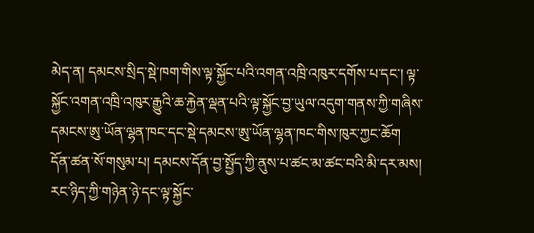མེད་ན། དམངས་སྲིད་སྡེ་ཁག་གིས་ལྟ་སྐྱོང་པའི་འགན་འཁྲི་འཁུར་དགོས་པ་དང་། ལྟ་སྐྱོང་འགན་འཁྲི་འཁུར་རྒྱུའི་ཆ་རྐྱེན་ལྡན་པའི་ལྟ་སྐྱོང་བྱ་ཡུལ་འདུག་གནས་ཀྱི་གཞིས་དམངས་ཨུ་ཡོན་ལྷན་ཁང་དང་སྡེ་དམངས་ཨུ་ཡོན་ལྷན་ཁང་གིས་ཁུར་ཀྱང་ཆོག
དོན་ཚན་སོ་གསུམ་པ། དམངས་དོན་བྱ་སྤྱོད་ཀྱི་ནུས་པ་ཚང་མ་ཚང་བའི་མི་དར་མས། རང་ཉིད་ཀྱི་གཉེན་ཉེ་དང་ལྟ་སྐྱོང་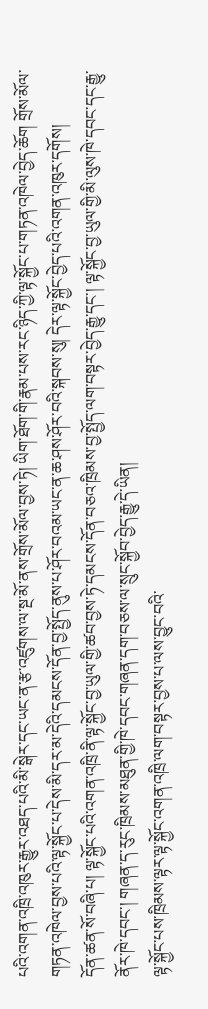པའི་འགན་འཁྲི་འཁུར་རྒྱུར་འཐད་པའི་མི་སྒེར་དང་ཡང་ན་རྩ་འཛུགས་ལ་སྔ་མོ་ནས་གྲོས་མོལ་བྱས་ཏེ། ཡིག་ཐོག་གི་རྣམ་པས་རང་ཉིད་ཀྱི་ལྟ་སྐྱོང་པ་གཏན་འཁེལ་བྱེད་ཆོག གྲོས་མོལ་གཏན་འཁེལ་བྱས་པའི་ལྟ་སྐྱོང་པ་དེས་མི་དར་མ་དེའི་དམངས་དོན་བྱ་སྤྱོད་ནུས་པ་ཤོར་བའམ་ཡང་ན་ཆ་ཤས་ཤོར་བའི་སྐབས་སུ། དེར་ལྟ་སྐྱོང་བྱེད་པའི་འགན་འཁུར་དགོས།
དོན་ཚན་སོ་བཞི་པ། ལྟ་སྐྱོང་པའི་འགན་འཁྲི་ནི་ལྟ་སྐྱོང་བྱ་ཡུལ་གྱི་ཚབ་བྱས་ཏེ་དམངས་དོན་བཅའ་ཁྲིམས་བྱ་སྤྱོད་ལག་བསྟར་བྱེད་རྒྱུ་དང་། ལྟ་སྐྱོང་བྱ་ཡུལ་གྱི་མི་ལུས་ཁེ་དབང་དང་རྒྱུ་ནོར་ཁེ་དབང་། གཞན་ད་རུང་ཁྲིམས་མཐུན་གྱི་ཁེ་དབང་གཞན་དག་བཅས་ལ་སྲུང་སྐྱོབ་བྱེད་རྒྱུ་དེ་ཡིན།
ལྟ་སྐྱོང་པས་ཁྲིམས་ལྟར་ལྟ་སྐྱོང་འགན་འཁྲི་ལག་བསྟར་བྱས་པ་ལས་བྱུང་བའི་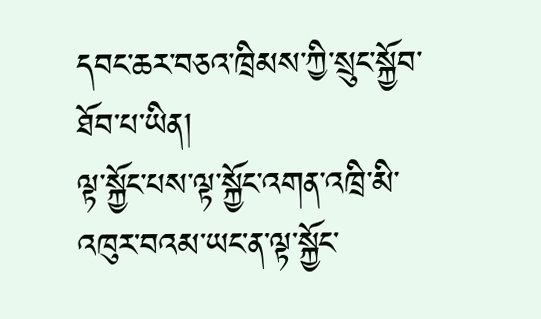དབང་ཆར་བཅའ་ཁྲིམས་ཀྱི་སྲུང་སྐྱོབ་ཐོབ་པ་ཡིན།
ལྟ་སྐྱོང་པས་ལྟ་སྐྱོང་འགན་འཁྲི་མི་འཁུར་བའམ་ཡང་ན་ལྟ་སྐྱོང་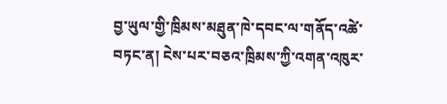བྱ་ཡུལ་གྱི་ཁྲིམས་མཐུན་ཁེ་དབང་ལ་གནོད་འཚེ་བཏང་ན། ངེས་པར་བཅའ་ཁྲིམས་ཀྱི་འགན་འཁུར་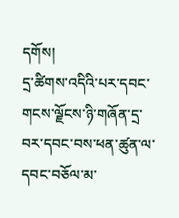དགོས།
དྲ་ཚིགས་འདིའི་པར་དབང་གངས་ལྗོངས་ཉི་གཞོན་དྲ་བར་དབང་བས་ཕན་ཚུན་ལ་དབང་བཅོལ་མ་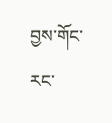བྱས་གོང་རང་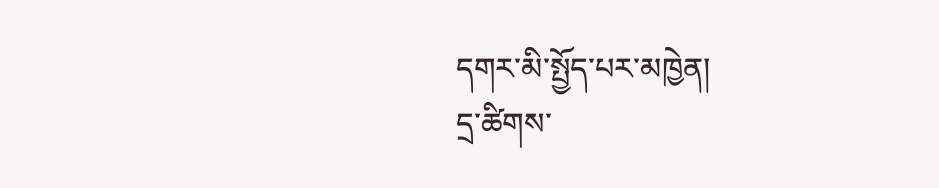དགར་མི་སྤྱོད་པར་མཁྱེན།
དྲ་ཚིགས་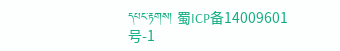དཔང་རྟགས། 蜀ICP备14009601号-1